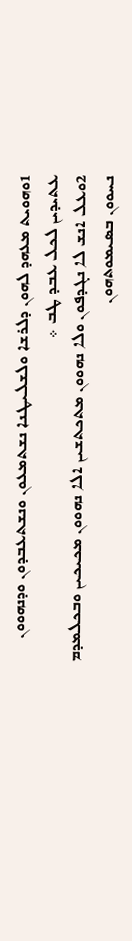1ܘܗܘܝܬ ܡܥܗܕ ܠܗܘܢ ܕܠܪܫܐ ܘܠܫܠܝܛܢܐ ܢܫܬܡܥܘܢ ܘܢܫܬܥܒܕܘܢ ܘܕܢܗܘܘܢ ܥܬܝܕܝܢ ܠܟܠ ܥܒܕ ܛܒ ܀
2ܘܥܠ ܐܢܫ ܠܐ ܢܓܕܦܘܢ ܘܠܐ ܢܗܘܘܢ ܡܬܟܬܫܝܢ ܐܠܐ ܢܗܘܘܢ ܡܟܝܟܝܢ ܘܒܟܠܡܕܡ ܢܚܘܘܢ ܒܤܝܡܘܬܗܘܢ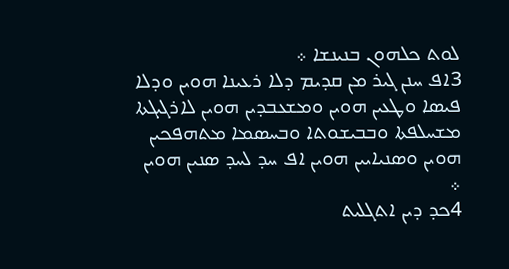ܠܘܬ ܟܠܗܘܢ ܒܢܝܢܫܐ ܀
3ܐܦ ܚܢܢ ܓܝܪ ܡܢ ܩܕܝܡ ܕܠܐ ܪܥܝܢܐ ܗܘܝܢ ܘܕܠܐ ܦܝܤܐ ܘܛܥܝܢ ܗܘܝܢ ܘܡܫܥܒܕܝܢ ܗܘܝܢ ܠܐܪܓܝܓܬܐ ܡܫܚܠܦܬܐ ܘܒܒܝܫܘܬܐ ܘܒܚܤܡܐ ܡܬܗܦܟܝܢ ܗܘܝܢ ܘܤܢܝܐܝܝܢ ܗܘܝܢ ܐܦ ܚܕ ܠܚܕ ܤܢܝܢ ܗܘܝܢ ܀
4ܟܕ ܕܝܢ ܐܬܓܠܝܬ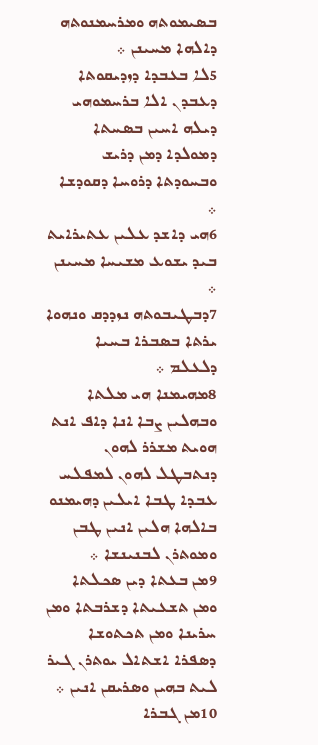ܒܤܝܡܘܬܗ ܘܡܪܚܡܢܘܬܗ ܕܐܠܗܐ ܡܚܝܢܢ ܀
5ܠܐ ܒܥܒܕܐ ܕܙܕܝܩܘܬܐ ܕܥܒܕܢ ܐܠܐ ܒܪܚܡܘܗܝ ܕܝܠܗ ܐܚܝܢ ܒܤܚܬܐ ܕܡܘܠܕܐ ܕܡܢ ܕܪܝܫ ܘܒܚܘܕܬܐ ܕܪܘܚܐ ܕܩܘܕܫܐ ܀
6ܗܝ ܕܐܫܕ ܥܠܝܢ ܥܬܝܪܐܝܬ ܒܝܕ ܝܫܘܥ ܡܫܝܚܐ ܡܚܝܢܢ ܀
7ܕܒܛܝܒܘܬܗ ܢܙܕܕܩ ܘܢܗܘܐ ܝܪܬܐ ܒܤܒܪܐ ܒܚܝܐ ܕܠܥܠܡ ܀
8ܡܗܝܡܢܐ ܗܝ ܡܠܬܐ ܘܒܗܠܝܢ ܨܒܐ ܐܢܐ ܕܐܦ ܐܢܬ ܗܘܝܬ ܡܫܪܪ ܠܗܘܢ ܕܢܬܒܛܠ ܠܗܘܢ ܠܡܦܠܚ ܥܒܕܐ ܛܒܐ ܐܝܠܝܢ ܕܗܝܡܢܘ ܒܐܠܗܐ ܗܠܝܢ ܐܢܝܢ ܛܒܢ ܘܡܘܬܪܢ ܠܒܢܝܢܫܐ ܀
9ܡܢ ܒܥܬܐ ܕܝܢ ܤܟܠܬܐ ܘܡܢ ܬܫܥܝܬܐ ܕܫܪܒܬܐ ܘܡܢ ܚܪܝܢܐ ܘܡܢ ܬܟܬܘܫܐ ܕܤܦܪܐ ܐܫܬܐܠ ܝܘܬܪܢ ܓܝܪ ܠܝܬ ܒܗܝܢ ܘܤܪܝܩܢ ܐܢܝܢ ܀
10ܡܢ ܓܒܪܐ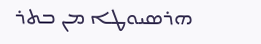ܗܪܤܝܘܛܐ ܡܢ ܒܬܪ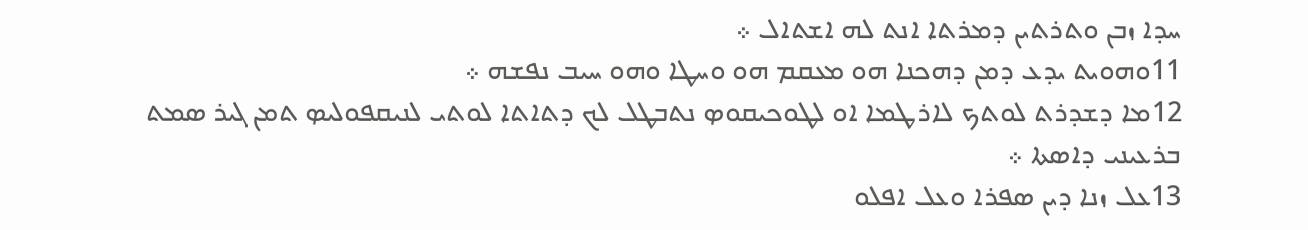ܚܕܐ ܙܒܢ ܘܬܪܬܝܢ ܕܡܪܬܐ ܐܢܬ ܠܗ ܐܫܬܐܠ ܀
11ܘܗܘܝܬ ܝܕܥ ܕܡܢ ܕܗܟܢܐ ܗܘ ܡܥܩܡ ܗܘ ܘܚܛܐ ܘܗܘ ܚܝܒ ܢܦܫܗ ܀
12ܡܐ ܕܫܕܪܬ ܠܘܬܟ ܠܐܪܛܡܐ ܐܘ ܠܛܘܟܝܩܘܤ ܢܬܒܛܠ ܠܟ ܕܬܐܬܐ ܠܘܬܝ ܠܢܝܩܦܘܠܝܤ ܬܡܢ ܓܝܪ ܤܡܬ ܒܪܥܝܢܝ ܕܐܤܬܐ ܀
13ܥܠ ܙܢܐ ܕܝܢ ܤܦܪܐ ܘܥܠ ܐܦܠܘ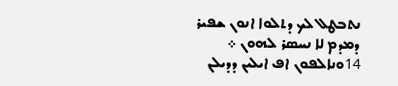ܢܬܒܛܠ ܠܟ ܕܬܠܘܐ ܐܢܘܢ ܫܦܝܪ ܕܡܕܡ ܠܐ ܢܚܤܪ ܠܗܘܢ ܀
14ܘܢܐܠܦܘܢ ܐܦ ܐܝܠܝܢ ܕܕܝܠܢ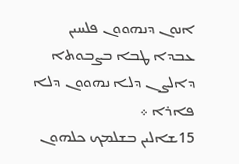ܐܢܘܢ ܕܢܗܘܘܢ ܦܠܚܝܢ ܥܒܕܐ ܛܒܐ ܒܨܒܘܬܐ ܕܐܠܨܢ ܕܠܐ ܢܗܘܘܢ ܕܠܐ ܦܐܪܐ ܀
15ܫܐܠܝܢ ܒܫܠܡܟ ܟܠܗܘܢ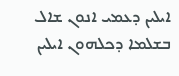ܐܝܠܝܢ ܕܥܡܝ ܐܢܘܢ ܫܐܠ ܒܫܠܡܐ ܕܟܠܗܘܢ ܐܝܠܝܢ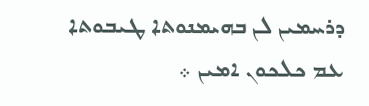ܕܪܚܡܝܢ ܠܢ ܒܗܝܡܢܘܬܐ ܛܝܒܘܬܐ ܥܡ ܟܠܟܘܢ ܐܡܝܢ ܀